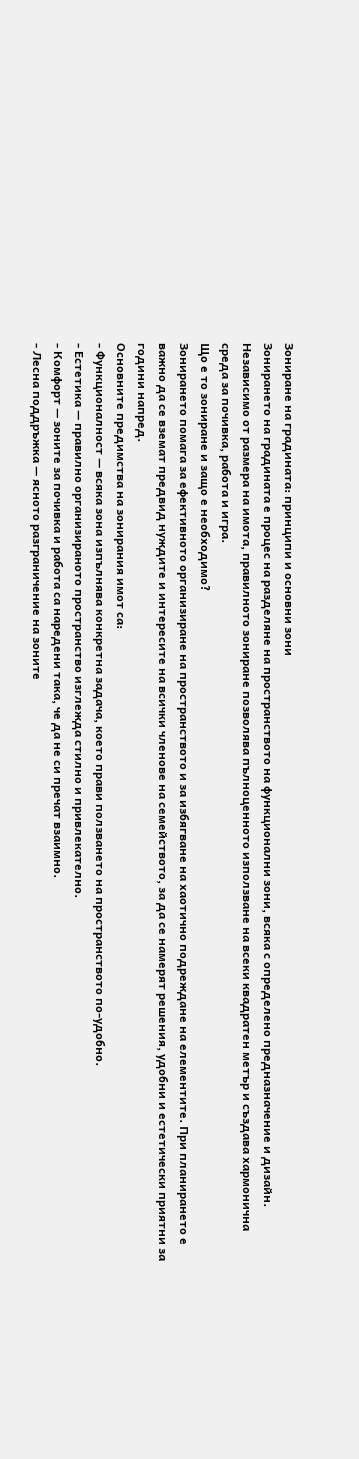Зониране на градината: принципи и основни зони
Зонирането на градината е процес на разделяне на пространството на функционални зони, всяка с определено предназначение и дизайн. Независимо от размера на имота, правилното зониране позволява пълноценното използване на всеки квадратен метър и създава хармонична среда за почивка, работа и игра.
Що е то зониране и защо е необходимо?
Зонирането помага за ефективното организиране на пространството и за избягване на хаотично подреждане на елементите. При планирането е важно да се вземат предвид нуждите и интересите на всички членове на семейството, за да се намерят решения, удобни и естетически приятни за години напред.
Основните предимства на зонирания имот са:
- Функционалност — всяка зона изпълнява конкретна задача, което прави ползването на пространството по-удобно.
- Естетика — правилно организираното пространство изглежда стилно и привлекателно.
- Комфорт — зоните за почивка и работа са наредени така, че да не си пречат взаимно.
- Лесна поддръжка — ясното разграничение на зоните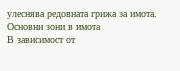улеснява редовната грижа за имота.
Основни зони в имота
В зависимост от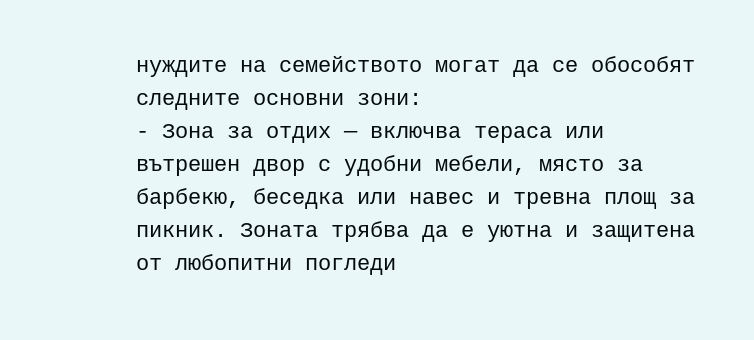нуждите на семейството могат да се обособят следните основни зони:
- Зона за отдих — включва тераса или вътрешен двор с удобни мебели, място за барбекю, беседка или навес и тревна площ за пикник. Зоната трябва да е уютна и защитена от любопитни погледи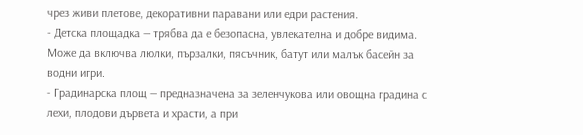чрез живи плетове, декоративни паравани или едри растения.
- Детска площадка — трябва да е безопасна, увлекателна и добре видима. Може да включва люлки, пързалки, пясъчник, батут или малък басейн за водни игри.
- Градинарска площ — предназначена за зеленчукова или овощна градина с лехи, плодови дървета и храсти, а при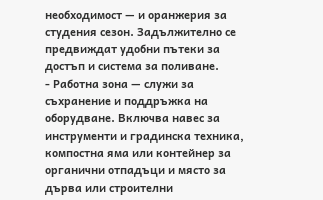необходимост — и оранжерия за студения сезон. Задължително се предвиждат удобни пътеки за достъп и система за поливане.
- Работна зона — служи за съхранение и поддръжка на оборудване. Включва навес за инструменти и градинска техника, компостна яма или контейнер за органични отпадъци и място за дърва или строителни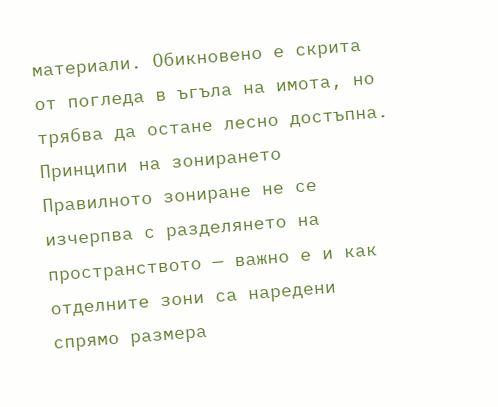материали. Обикновено е скрита от погледа в ъгъла на имота, но трябва да остане лесно достъпна.
Принципи на зонирането
Правилното зониране не се изчерпва с разделянето на пространството — важно е и как отделните зони са наредени спрямо размера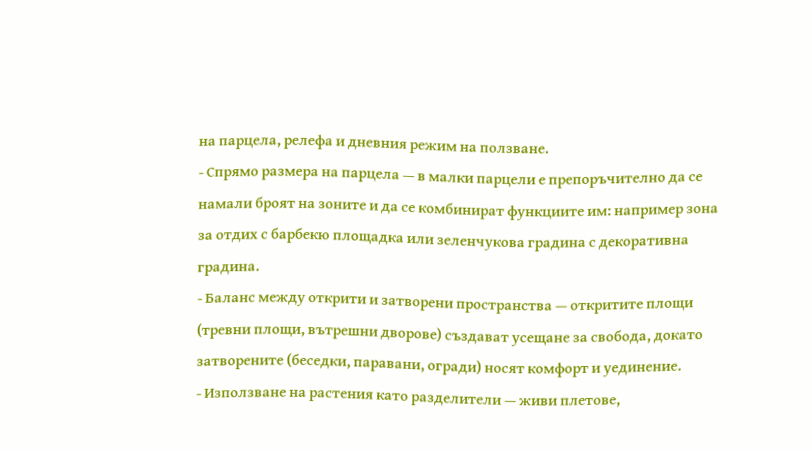на парцела, релефа и дневния режим на ползване.
- Спрямо размера на парцела — в малки парцели е препоръчително да се намали броят на зоните и да се комбинират функциите им: например зона за отдих с барбекю площадка или зеленчукова градина с декоративна градина.
- Баланс между открити и затворени пространства — откритите площи (тревни площи, вътрешни дворове) създават усещане за свобода, докато затворените (беседки, паравани, огради) носят комфорт и уединение.
- Използване на растения като разделители — живи плетове,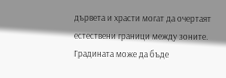дървета и храсти могат да очертаят естествени граници между зоните. Градината може да бъде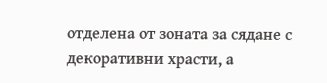отделена от зоната за сядане с декоративни храсти, а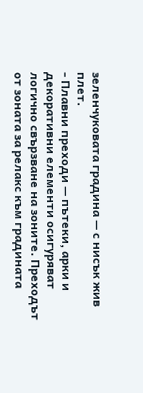зеленчуковата градина — с нисък жив плет.
- Плавни преходи — пътеки, арки и декоративни елементи осигуряват логично свързване на зоните. Преходът от зоната за релакс към градината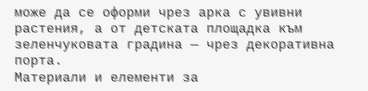може да се оформи чрез арка с увивни растения, а от детската площадка към зеленчуковата градина — чрез декоративна порта.
Материали и елементи за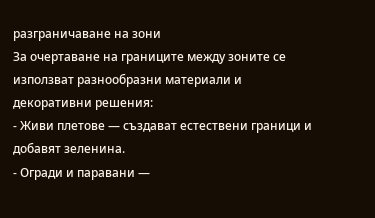разграничаване на зони
За очертаване на границите между зоните се използват разнообразни материали и декоративни решения:
- Живи плетове — създават естествени граници и добавят зеленина.
- Огради и паравани —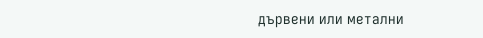дървени или метални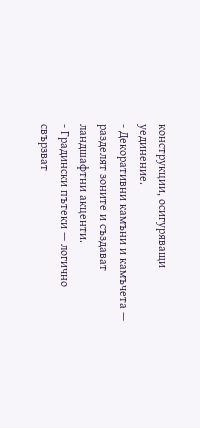конструкции, осигуряващи уединение.
- Декоративни камъни и камъчета — разделят зоните и създават ландшафтни акценти.
- Градински пътеки — логично свързват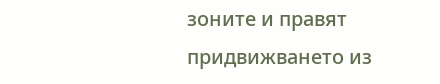зоните и правят придвижването из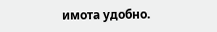имота удобно.